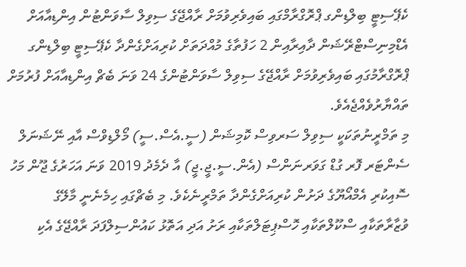ކެޕޭސިޓީ ބިލްޑިންގ ޕްރޮގްރާމްގައި ބައިވެރިވުމަށް ރާއްޖޭގެ ސިވިލް ސާވަންޓުން އިންޑިއާއަށް
އެޑްމިނިސްޓްރޭޝަން ދާއިރާއިން 2 ހަފުތާގެ މުއްދަތަށް ކުރިއަށްގެންދާ ކެޕޭސިޓީ ބިލްޑިންގ ޕްރޮގްރާމުގައި ބައިވެރިވުމަށް ރާއްޖޭގެ ސިވިލް ސާވަންޓުންގެ 24 ވަނަ ބެޗް އިންޑިއާއަށް ފުރުމަށް ތައްޔާރުވެއްޖެއެވެ.
މި ތަމްރީނުތަކަކީ ސިވިލް ސަރވިސް ކޮމިޝަން (ސީ.އެސް.ސީ) މޯލްޑިވްސް އާއި ނޭޝަނަލް ސެންޓަރ ފޮރ ގުޑް ގަވަރނަންސް (އެން.ސީ.ޖީ.ޖީ) އާ ދެމެދު 2019 ވަނަ އަހަރުގެ ޖޫން މަހު ސޮއިކުރި އެމްއޯޔޫގެ ދަށުން ކުރިއަށްގެންދާ ތަމްރީނެކެވެ. މި ބެޗްގައި ހިމެނެނީ މާލޭގެ ވުޒާރާތަކާއި ސްކޫލްތަކާއި ހޮސްޕިޓަލްތަކާއި ރަށު އަދި އަތޮޅު ކައުންސިލްފަދަ ރާއްޖޭގެ އެކި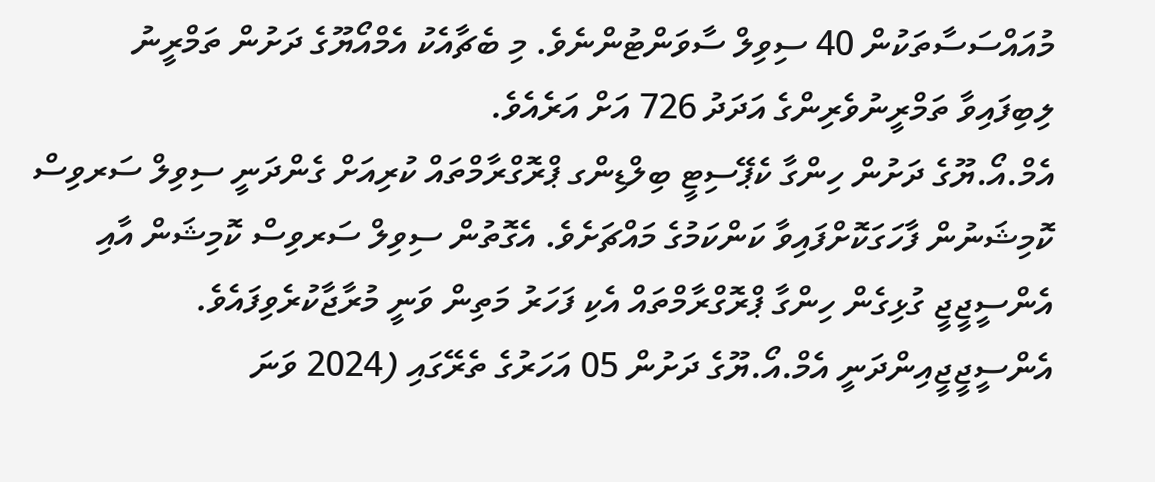މުއައްސަސާތަކުން 40 ސިވިލް ސާވަންޓުންނެވެ. މި ބެޗާއެކު އެމްއޯޔޫގެ ދަށުން ތަމްރީނު ލިބިފައިވާ ތަމްރީނުވެރިންގެ އަދަދު 726 އަށް އަރެއެވެ.
އެމް.އޯ.ޔޫގެ ދަށުން ހިންގާ ކެޕޭސިޓީ ބިލްޑިންގ ޕްރޮގްރާމްތައް ކުރިއަށް ގެންދަނީ ސިވިލް ސަރވިސް ކޮމިޝަނުން ފާހަގަކޮށްފައިވާ ކަންކަމުގެ މައްޗަށެވެ. އެގޮތުން ސިވިލް ސަރވިސް ކޮމިޝަން އާއި އެންސީޖީޖީ ގުޅިގެން ހިންގާ ޕްރޮގްރާމްތައް އެކި ފަހަރު މަތިން ވަނީ މުރާޖާކުރެވިފައެވެ. އެންސީޖީޖީއިންދަނީ އެމް.އޯ.ޔޫގެ ދަށުން 05 އަހަރުގެ ތެރޭގައި (2024 ވަނަ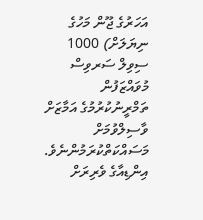އަހަރުގެ ޖޫން މަހުގެ ނިޔަލަށް) 1000 ސިވިލް ސަރވިސް މުވައްޒަފުން ތަމްރީނުކުރުމުގެ އަމާޒަށް ވާސިލްވުމަށް މަސައްކަތްކުރަމުންނެވެ.
އިންޑިއާގެ ވެރިރަށް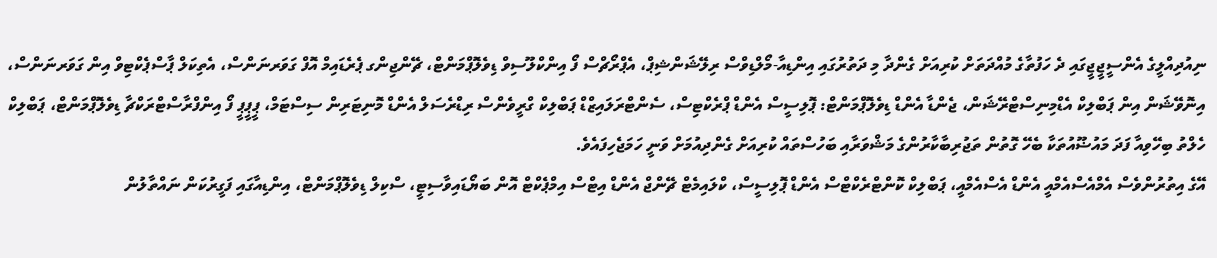ނިއުދިއްލީގެ އެންސީޖީޖީގައި ދެ ހަފުތާގެ މުއްދަތަށް ކުރިއަށް ގެންދާ މި ދަތުރުގައި އިންޑިއާ-މޯލްޑިވްސް ރިލޭޝަންޝިޕް، އެޕްރޯޗްސް ފޯ އިންކްލޫސިވް ޑިވެލޮޕްމަންޓް، ޗޭންޖިންގ ޕެރެޑައިމް އޮފް ގަވަރނަންސް، އެތިކަލް ޕާސްޕެކްޓިވް އިން ގަވަރނަންސް، އިނޮވޭޝަން އިން ޕަބްލިކް އެޑްމިނިސްޓްރޭޝަން، ޖެންޑާ އެންޑް ޑިވެލޮޕްމަންޓް: ޕޮލިސީސް އެންޑް ޕްރެކްޓިސް، ސެންޓްރަލައިޒްޑް ޕަބްލިކް ގްރީވެންސް ރިޑްރެސަލް އެންޑް މޮނިޓަރިން ސިސްޓަމް، ޕީޕީޕީ ފޯ އިންފްރާސްޓްރަކްޗާ ޑިވެލޮޕްމަންޓް، ޕަބްލިކް ހެލްތު ބިހޭވިއާ ފަދަ މައުޟޫއުތަކާ ބެހޭ ގޮތުން ތަޖުރިބާކާރުންގެ މަޝްވަރާއި ބަހުސްތައް ކުރިއަށް ގެންދިއުމަށް ވަނީ ހަމަޖެހިފައެވެ.
އޭގެ އިތުރުންވެސް އެމްއެސްއެމްއީ އެންޑް އެސްއެމްއީ، ޕަބްލިކް ކޮންޓްރެކްޓްސް އެންޑް ޕޮލިސީސް، ކްލައިމެޓް ޗޭންޖް އެންޑް އިޓްސް އިމްޕެކްޓް އޮން ބަޔޯޑައިވާސިޓީ، ސްކިލް ޑިވެލޮޕްމަންޓް، އިންޑިއާގައި ފަގީރުކަން ނައްތާލުން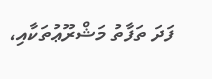ފަދަ ތަފާތު މަޝްރޫޢުތަކާއި،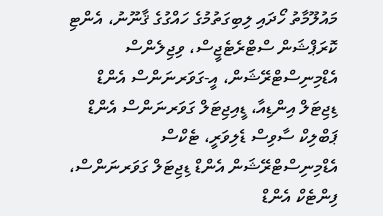މައުލޫމާތު ހޯދައި ލިބިގަތުމުގެ ހައްގުގެ ޤާނޫނު، އެންޓި ކޮރަޕްޝަން ސްޓްރެޓެޖީސް، ވިޖިލެންސް އެޑްމިނިސްޓްރޭޝަން، އީ-ގަވަރނަންސް އެންޑް ޑިޖިޓަލް އިންޑިއާ، ޑީއިޖިޓަލް ގަވަރނަންސް އެންޑް ޕަބްލިކް ސާވިސް ޑެލިވަރީ، ޓެކްސް އެޑްމިނިސްޓްރޭޝަން އެންޑް ޑިޖިޓަލް ގަވަރނަންސް، ފިންޓެކް އެންޑް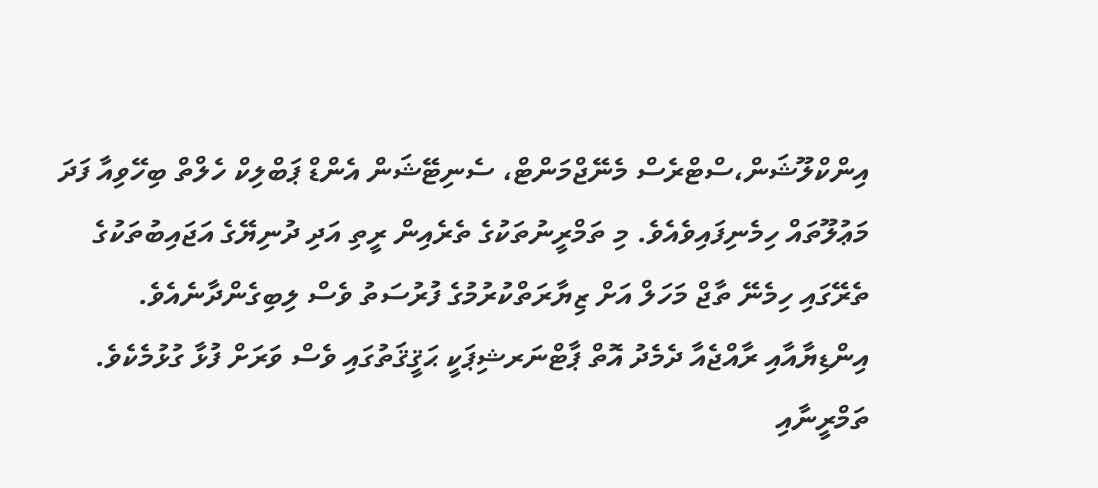އިންކްލޫޝަން،ސްޓްރެސް މެނޭޖްމަންޓް، ސެނިޓޭޝަން އެންޑް ޕަބްލިކް ހެލްތް ބިހޭވިއާ ފަދަ މަޢުލޫތައް ހިމެނިފައިވެއެވެ. މި ތަމްރީނުތަކުގެ ތެރެއިން ރީތި އަދި ދުނިޔޭގެ އަޖައިބުތަކުގެ ތެރޭގައި ހިމެނޭ ތާޖް މަހަލް އަށް ޒިޔާރަތްކުރުމުގެ ފުރުސަތު ވެސް ލިބިގެންދާނެއެވެ.
އިންޑިޔާއާއި ރާއްޖެއާ ދެމެދު އޮތް ޕާޓްނަރޝިޕަކީ ޙަޤީޤަތުގައި ވެސް ވަރަށް ފުޅާ ގުޅުމެކެވެ. ތަމްރީނާއި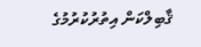ޤާބިލްކަން އިތުރުކުރުމުގެ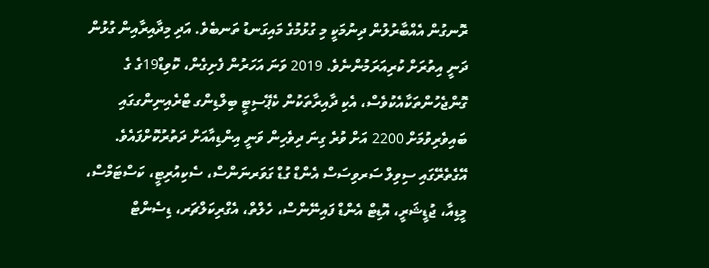ރޮނގުން އެއްބާރުލުން ދިނުމަކީ މި ގުޅުމުގެ މައިގަނޑު ތަނބެވެ. އަދި މިދާއިރާއިން ގުޅުން ދަނީ އިތުރަށް ކުރިއަރަމުންނެވެ. 2019 ވަނަ އަހަރުން ފެށިގެން، ކޮވިޑް19ގެ ގެ ގޮންޖެހުންތަކާއެކުވެސް، އެކި ދާއިރާތަކުން ކެޕޭސިޓީ ބިލްޑިންގ ޓްރެއިނިންގގައި ބައިވެރިވުމަށް 2200 އަށް ވުރެ ގިނަ ދިވެހިން ވަނީ އިންޑިއާއަށް ދަތުރުކޮށްފައެވެ.
އޭގެތެރޭގައި ސިވިލް ސަރވިސަސް އެންޑް ގުޑް ގަވަރނަންސް، ސެކިއުރިޓީ، ކަސްޓަމްސް، މީޑިއާ، ޖުޑީޝަރީ، އޮޑިޓް އެންޑް ފައިނޭންސް، ހެލްތް، އެގްރިކަލްޗަރ، ޑިސެންޓް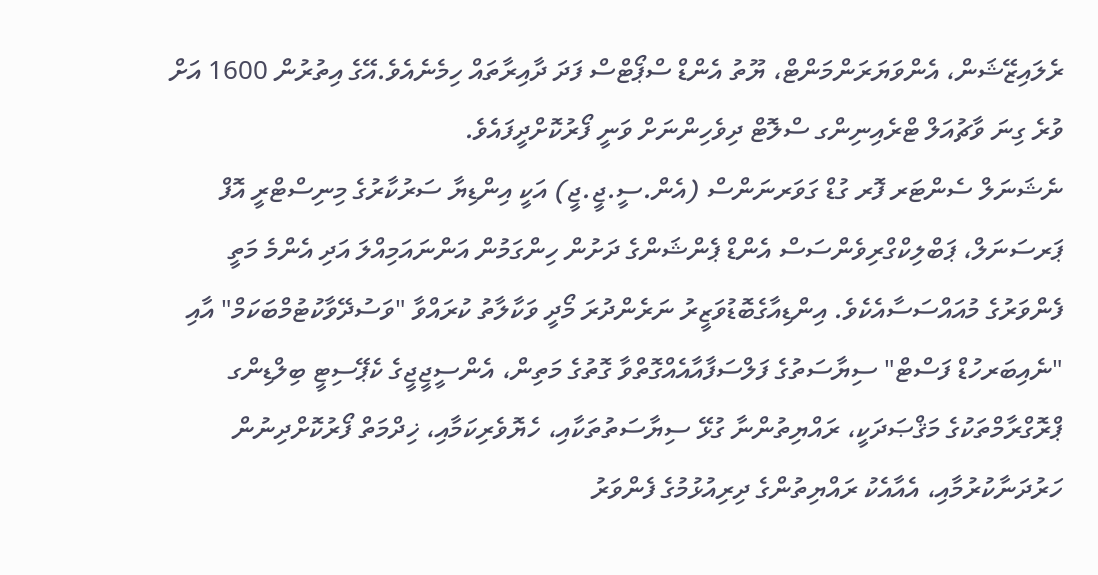ރެލައިޒޭޝަން، އެންވަޔަރަންމަންޓް، ޔޫތު އެންޑް ސްޕޯޓްސް ފަދަ ދާއިރާތައް ހިމެނެއެވެ.އޭގެ އިތުރުން 1600 އަށް ވުރެ ގިނަ ވާޗުއަލް ޓްރެއިނިންގ ސްލޮޓް ދިވެހިންނަށް ވަނީ ފޯރުކޮށްދީފައެވެ.
ނެޝަނަލް ސެންޓަރ ފޮރ ގުޑް ގަވަރނަންސް (އެން.ސީ.ޖީ.ޖީ) އަކީ އިންޑިޔާ ސަރުކާރުގެ މިނިސްޓްރީ އޮފް ޕަރސަނަލް، ޕަބްލިކްގްރިވެންސަސް އެންޑް ޕެންޝަންގެ ދަށުން ހިންގަމުން އަންނައަމިއްލަ އަދި އެންމެ މަތީ ފެންވަރުގެ މުއައްސަސާއެކެވެ. އިންޑިއާގެބޮޑުވަޒީރު ނަރެންދުރަ މޯދީ ވަކާލާތު ކުރައްވާ "ވަސުދޭވާކުޓުމްބަކަމް" އާއި "ނެއިބަރހުޑް ފަސްޓް" ސިޔާސަތުގެ ފަލްސަފާއާއެއްގޮތްވާ ގޮތުގެ މަތިން، އެންސީޖީޖީގެ ކެޕޭސިޓީ ބިލްޑިންގ ޕްރޮގްރާމްތަކުގެ މަޤްޞަދަކީ، ރައްޔިތުންނާ ގުޅޭ ސިޔާސަތުތަކާއި، ހެޔޮވެރިކަމާއި، ޚިދްމަތް ފޯރުކޮށްދިނުން ހަރުދަނާކުރުމާއި، އެއާއެކު ރައްޔިތުންގެ ދިރިއުޅުމުގެ ފެންވަރު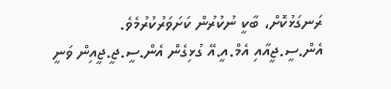ރަނގަޅުކޮށް، ބާކީ ނުކުރުން ކަށަވަރުކުރުމެވެ.
އެން.ސީ.ޖީއާއި އެމް.އީ.އޭ ގުޅިގެން އެން.ސީ.ޖީ.ޖީއިން ވަނީ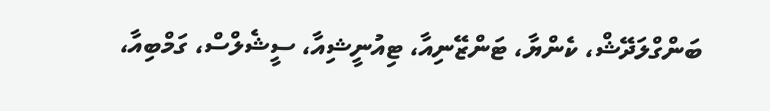ބަންގްލަދޭޝް، ކެންޔާ، ޓަންޒޭނިއާ، ޓިއުނީޝިއާ، ސީޝެލްސް، ގަމްބިއާ،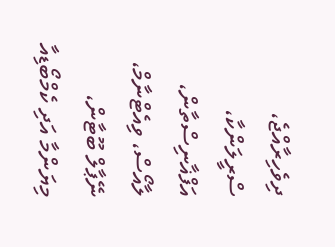ދިވެހިރާއްޖެ، ސްރީލަންކާ، އަފްޣާނިސްތާން، ލާއޯސް، ވިއެޓްނާމް، ނޭޕާލް ބޫޓާން، މިޔަންމާ އަދި ކެމްބޯޑިއާ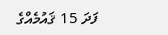ފަދަ 15 ޤައުމެއްގެ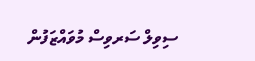ސިވިލް ސަރވިސް މުވައްޒަފުން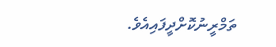ތަމްރީނުކޮށްދީފައިއެވެ.